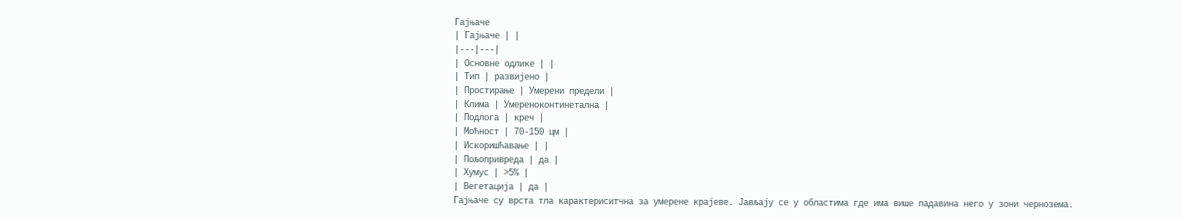Гајњаче
| Гајњаче | |
|---|---|
| Основне одлике | |
| Тип | развијено |
| Простирање | Умерени предели |
| Клима | Умереноконтинетална |
| Подлога | креч |
| Моћност | 70-150 цм |
| Искоришћавање | |
| Пољопривреда | да |
| Хумус | >5% |
| Вегетација | да |
Гајњаче су врста тла карактериситчна за умерене крајеве. Јављају се у областима где има више падавина него у зони чернозема.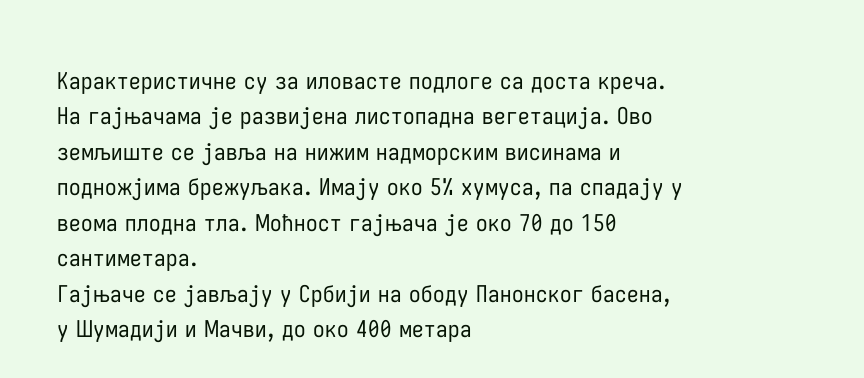Карактеристичне су за иловасте подлоге са доста креча. На гајњачама је развијена листопадна вегетација. Ово земљиште се јавља на нижим надморским висинама и подножјима брежуљака. Имају око 5% хумуса, па спадају у веома плодна тла. Моћност гајњача је око 70 до 150 сантиметара.
Гајњаче се јављају у Србији на ободу Панонског басена, у Шумадији и Мачви, до око 400 метара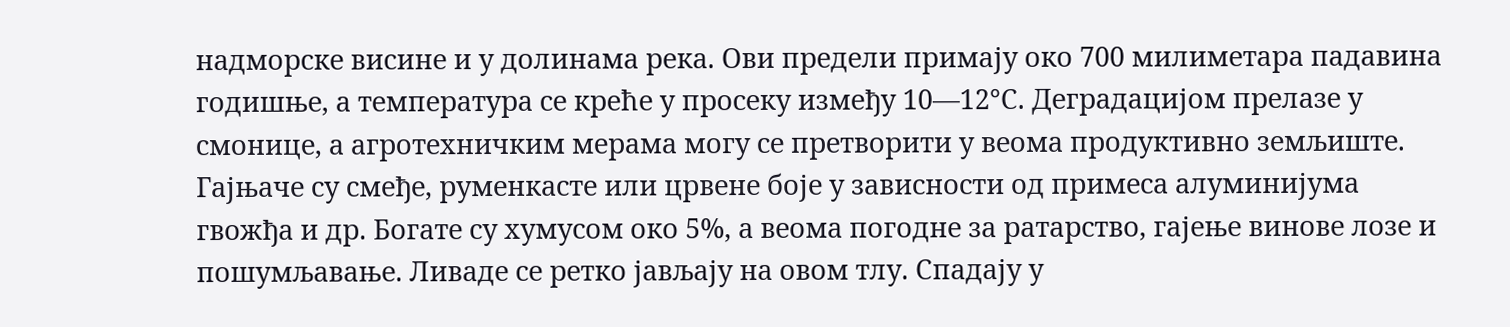надморске висине и у долинама река. Ови предели примају око 700 милиметара падавина годишње, а температура се креће у просеку између 10—12°С. Деградацијом прелазе у смонице, а агротехничким мерама могу се претворити у веома продуктивно земљиште.
Гајњаче су смеђе, руменкасте или црвене боје у зависности од примеса алуминијума гвожђа и др. Богате су хумусом око 5%, а веома погодне за ратарство, гајење винове лозе и пошумљавање. Ливаде се ретко јављају на овом тлу. Спадају у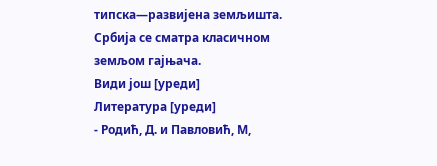типска—развијена земљишта. Србија се сматра класичном земљом гајњача.
Види још [уреди]
Литература [уреди]
- Родић, Д. и Павловић, М,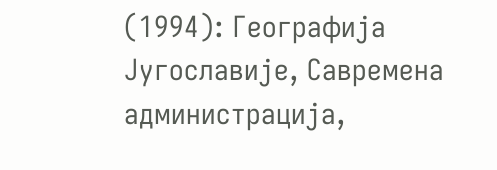(1994): Географија Југославије, Савремена администрација,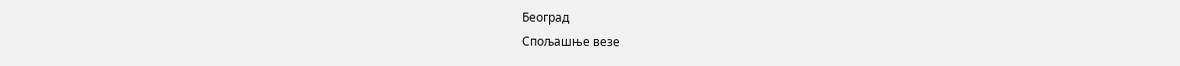Београд
Спољашње везе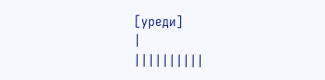[уреди]
|
||||||||||